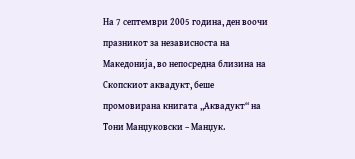На 7 септември 2005 година, ден воочи празникот за независноста на Македонија, во непосредна близина на Скопскиот аквадукт, беше промовирана книгата „Аквадукт“ на Тони Манџуковски – Манџук.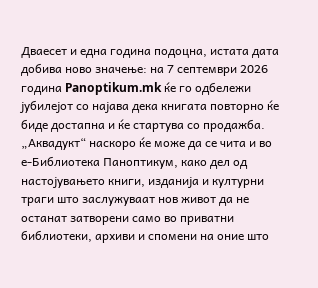Дваесет и една година подоцна, истата дата добива ново значење: на 7 септември 2026 година Panoptikum.mk ќе го одбележи јубилејот со најава дека книгата повторно ќе биде достапна и ќе стартува со продажба.
„Аквадукт“ наскоро ќе може да се чита и во е-Библиотека Паноптикум, како дел од настојувањето книги, изданија и културни траги што заслужуваат нов живот да не останат затворени само во приватни библиотеки, архиви и спомени на оние што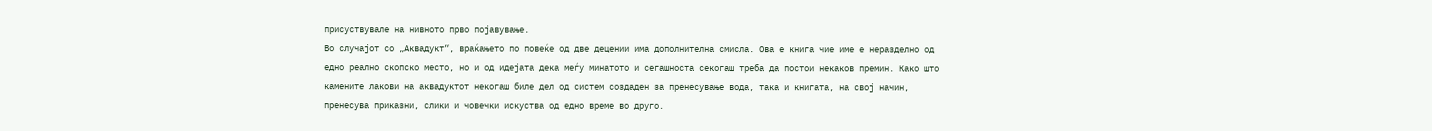присуствувале на нивното прво појавување.
Во случајот со „Аквадукт“, враќањето по повеќе од две децении има дополнителна смисла. Ова е книга чие име е неразделно од едно реално скопско место, но и од идејата дека меѓу минатото и сегашноста секогаш треба да постои некаков премин. Како што камените лакови на аквадуктот некогаш биле дел од систем создаден за пренесување вода, така и книгата, на свој начин, пренесува приказни, слики и човечки искуства од едно време во друго.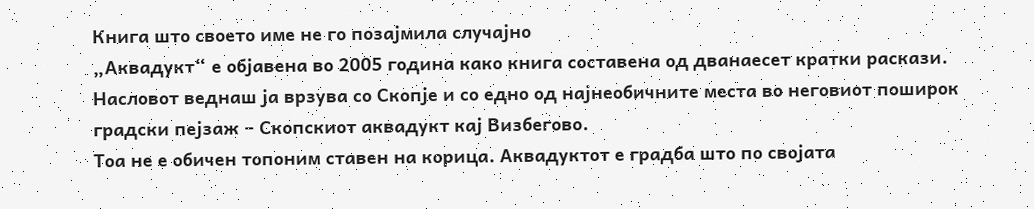Книга што своето име не го позајмила случајно
„Аквадукт“ е објавена во 2005 година како книга составена од дванаесет кратки раскази. Насловот веднаш ја врзува со Скопје и со едно од најнеобичните места во неговиот поширок градски пејзаж – Скопскиот аквадукт кај Визбегово.
Тоа не е обичен топоним ставен на корица. Аквадуктот е градба што по својата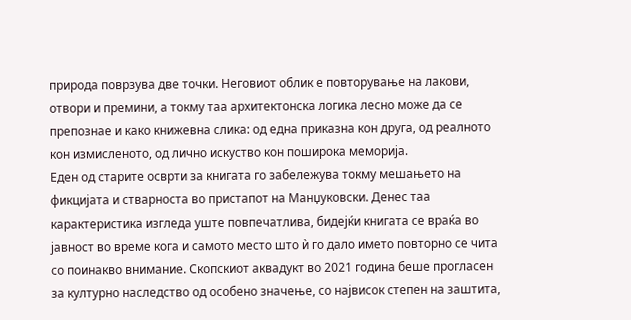природа поврзува две точки. Неговиот облик е повторување на лакови, отвори и премини, а токму таа архитектонска логика лесно може да се препознае и како книжевна слика: од една приказна кон друга, од реалното кон измисленото, од лично искуство кон поширока меморија.
Еден од старите осврти за книгата го забележува токму мешањето на фикцијата и стварноста во пристапот на Манџуковски. Денес таа карактеристика изгледа уште повпечатлива, бидејќи книгата се враќа во јавност во време кога и самото место што ѝ го дало името повторно се чита со поинакво внимание. Скопскиот аквадукт во 2021 година беше прогласен за културно наследство од особено значење, со највисок степен на заштита,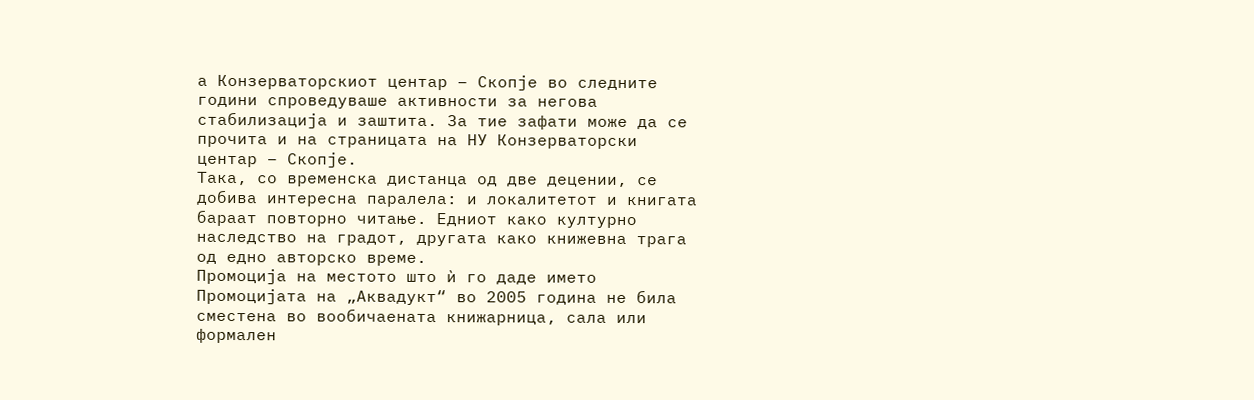а Конзерваторскиот центар – Скопје во следните години спроведуваше активности за негова стабилизација и заштита. За тие зафати може да се прочита и на страницата на НУ Конзерваторски центар – Скопје.
Така, со временска дистанца од две децении, се добива интересна паралела: и локалитетот и книгата бараат повторно читање. Едниот како културно наследство на градот, другата како книжевна трага од едно авторско време.
Промоција на местото што ѝ го даде името
Промоцијата на „Аквадукт“ во 2005 година не била сместена во вообичаената книжарница, сала или формален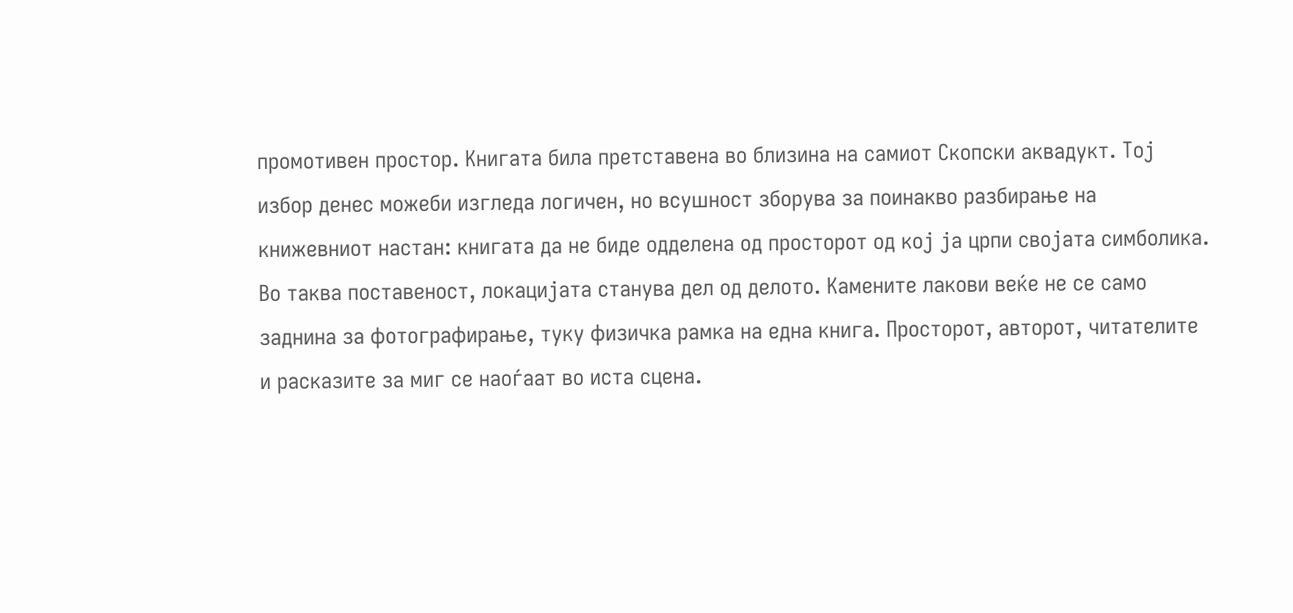промотивен простор. Книгата била претставена во близина на самиот Скопски аквадукт. Тој избор денес можеби изгледа логичен, но всушност зборува за поинакво разбирање на книжевниот настан: книгата да не биде одделена од просторот од кој ја црпи својата симболика.
Во таква поставеност, локацијата станува дел од делото. Камените лакови веќе не се само заднина за фотографирање, туку физичка рамка на една книга. Просторот, авторот, читателите и расказите за миг се наоѓаат во иста сцена.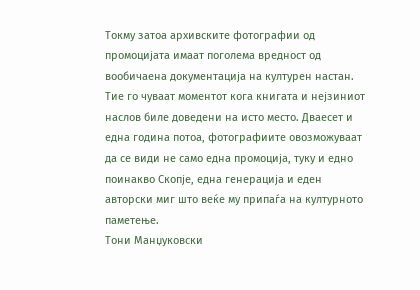Токму затоа архивските фотографии од промоцијата имаат поголема вредност од вообичаена документација на културен настан. Тие го чуваат моментот кога книгата и нејзиниот наслов биле доведени на исто место. Дваесет и една година потоа, фотографиите овозможуваат да се види не само една промоција, туку и едно поинакво Скопје, една генерација и еден авторски миг што веќе му припаѓа на културното паметење.
Тони Манџуковски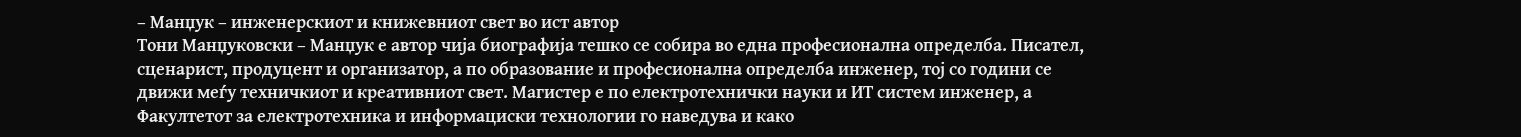– Манџук – инженерскиот и книжевниот свет во ист автор
Тони Манџуковски – Манџук е автор чија биографија тешко се собира во една професионална определба. Писател, сценарист, продуцент и организатор, а по образование и професионална определба инженер, тој со години се движи меѓу техничкиот и креативниот свет. Магистер е по електротехнички науки и ИТ систем инженер, а Факултетот за електротехника и информациски технологии го наведува и како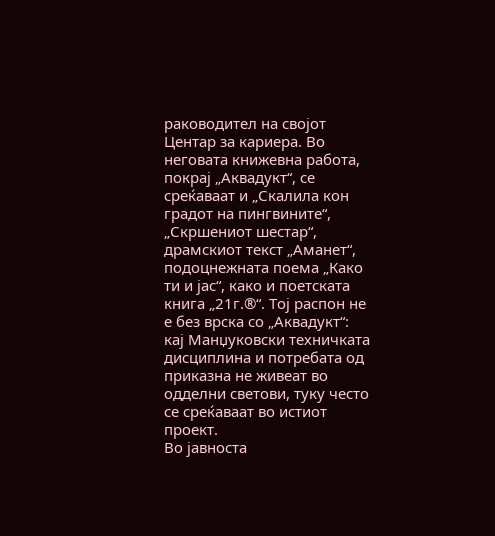раководител на својот Центар за кариера. Во неговата книжевна работа, покрај „Аквадукт“, се среќаваат и „Скалила кон градот на пингвините“, „Скршениот шестар“, драмскиот текст „Аманет“, подоцнежната поема „Како ти и јас“, како и поетската книга „21г.®“. Тој распон не е без врска со „Аквадукт“: кај Манџуковски техничката дисциплина и потребата од приказна не живеат во одделни светови, туку често се среќаваат во истиот проект.
Во јавноста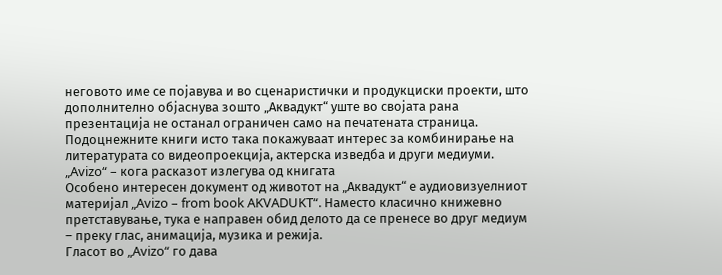неговото име се појавува и во сценаристички и продукциски проекти, што дополнително објаснува зошто „Аквадукт“ уште во својата рана презентација не останал ограничен само на печатената страница. Подоцнежните книги исто така покажуваат интерес за комбинирање на литературата со видеопроекција, актерска изведба и други медиуми.
„Avizo“ – кога расказот излегува од книгата
Особено интересен документ од животот на „Аквадукт“ е аудиовизуелниот материјал „Avizo – from book AKVADUKT“. Наместо класично книжевно претставување, тука е направен обид делото да се пренесе во друг медиум – преку глас, анимација, музика и режија.
Гласот во „Avizo“ го дава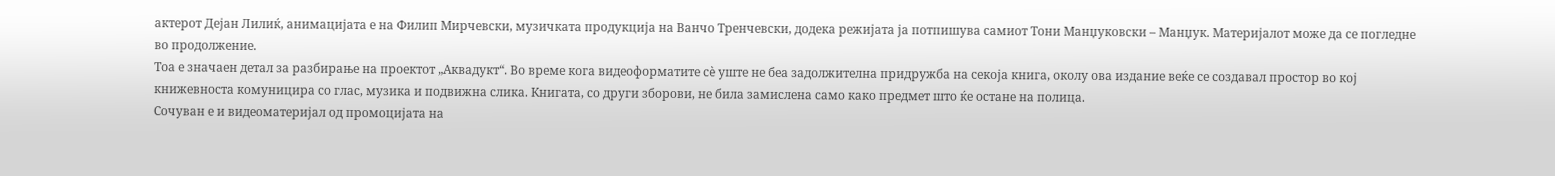актерот Дејан Лилиќ, анимацијата е на Филип Мирчевски, музичката продукција на Ванчо Тренчевски, додека режијата ја потпишува самиот Тони Манџуковски – Манџук. Материјалот може да се погледне во продолжение.
Тоа е значаен детал за разбирање на проектот „Аквадукт“. Во време кога видеоформатите сè уште не беа задолжителна придружба на секоја книга, околу ова издание веќе се создавал простор во кој книжевноста комуницира со глас, музика и подвижна слика. Книгата, со други зборови, не била замислена само како предмет што ќе остане на полица.
Сочуван е и видеоматеријал од промоцијата на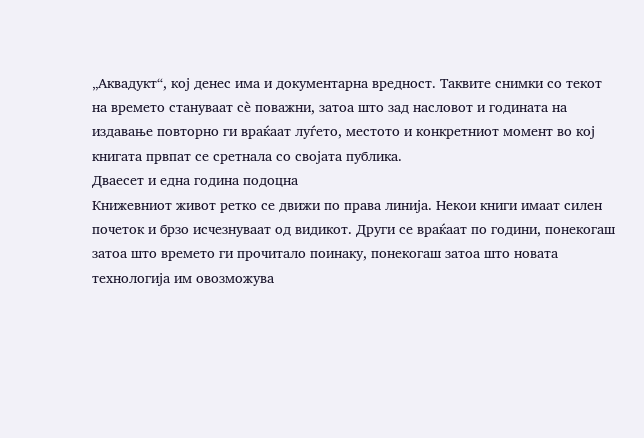„Аквадукт“, кој денес има и документарна вредност. Таквите снимки со текот на времето стануваат сè поважни, затоа што зад насловот и годината на издавање повторно ги враќаат луѓето, местото и конкретниот момент во кој книгата првпат се сретнала со својата публика.
Дваесет и една година подоцна
Книжевниот живот ретко се движи по права линија. Некои книги имаат силен почеток и брзо исчезнуваат од видикот. Други се враќаат по години, понекогаш затоа што времето ги прочитало поинаку, понекогаш затоа што новата технологија им овозможува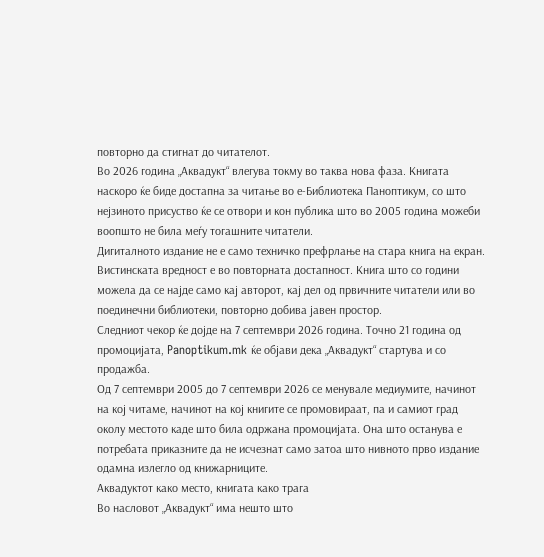повторно да стигнат до читателот.
Во 2026 година „Аквадукт“ влегува токму во таква нова фаза. Книгата наскоро ќе биде достапна за читање во е-Библиотека Паноптикум, со што нејзиното присуство ќе се отвори и кон публика што во 2005 година можеби воопшто не била меѓу тогашните читатели.
Дигиталното издание не е само техничко префрлање на стара книга на екран. Вистинската вредност е во повторната достапност. Книга што со години можела да се најде само кај авторот, кај дел од првичните читатели или во поединечни библиотеки, повторно добива јавен простор.
Следниот чекор ќе дојде на 7 септември 2026 година. Точно 21 година од промоцијата, Panoptikum.mk ќе објави дека „Аквадукт“ стартува и со продажба.
Од 7 септември 2005 до 7 септември 2026 се менувале медиумите, начинот на кој читаме, начинот на кој книгите се промовираат, па и самиот град околу местото каде што била одржана промоцијата. Она што останува е потребата приказните да не исчезнат само затоа што нивното прво издание одамна излегло од книжарниците.
Аквадуктот како место, книгата како трага
Во насловот „Аквадукт“ има нешто што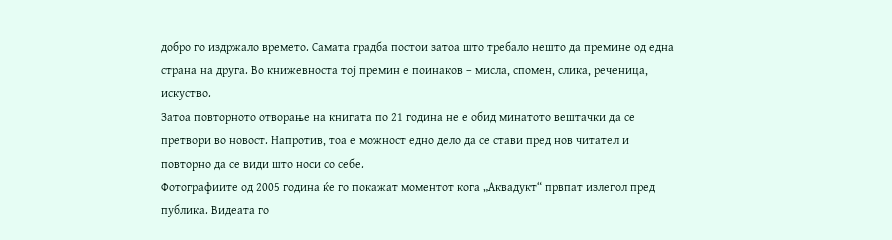добро го издржало времето. Самата градба постои затоа што требало нешто да премине од една страна на друга. Во книжевноста тој премин е поинаков – мисла, спомен, слика, реченица, искуство.
Затоа повторното отворање на книгата по 21 година не е обид минатото вештачки да се претвори во новост. Напротив, тоа е можност едно дело да се стави пред нов читател и повторно да се види што носи со себе.
Фотографиите од 2005 година ќе го покажат моментот кога „Аквадукт“ првпат излегол пред публика. Видеата го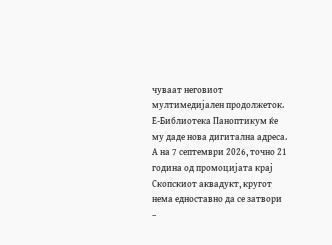чуваат неговиот мултимедијален продолжеток. Е-Библиотека Паноптикум ќе му даде нова дигитална адреса. А на 7 септември 2026, точно 21 година од промоцијата крај Скопскиот аквадукт, кругот нема едноставно да се затвори –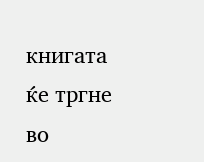книгата ќе тргне во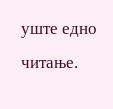уште едно читање.